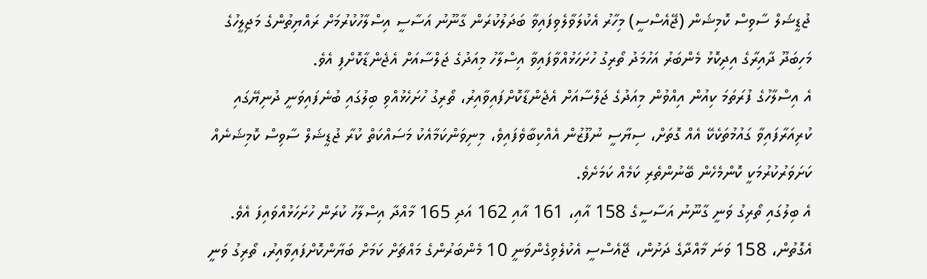ޖުޑީޝަލް ސާވިސް ކޮމިޝަން (ޖޭއެސްސީ) މިހާރު އެކުލަވާލެވިފައިވާ ބަދަލުކުރަން ގާނޫނު އަސާސީ އިސްލާހުކުރުމަށް ރައްޔިތުންގެ މަޖިލީހުގެ މަހިބަދޫ ދާއިރާގެ އިދިކޮޅު މެންބަރު އަހުމަދު ތޯރިގު ހުށަހަޅުއްވާފައިވާ އިސްލާހު މިއަދުގެ ޖަލްސާއަށް އެޖެންޑާކޮށްފި އެވެ.
އެ އިސްލާހުގެ ފުރަތަމަ ކިއުން އިއްވުން މިއަދުގެ ޖަލްސާއަށް އެޖެންޑާކޮށްފައިވާއިރު، ތޯރިގު ހުށަހެޅުއްވި ބިލުގައި ބުނެފައިވަނީ ދުނިޔޭގައި ކުރިއަރާފައިވާ ގައުމުތަކެކޭ އެއް ގޮތަށް، ސިޔާސީ ނުފޫޒުން އެއްކިބާވެފައިވެ، މިނިވަންކަމާއެކު މަސައްކަތް ކުރާ ޖުޑީޝަލް ސާވިސް ކޮމިޝަނެއް ކަށަވަރުކުރުމަކީ ކޮންމެހެން ބޭނުންތެރި ކަމެއް ކަމަށެވެ.
އެ ބިލުގައި ތޯރިގު ވަނީ ގާނޫނު އަސާސީގެ 158 އާއި، 161 އާއި 162 އަދި 165 މާއްދާ އިސްލާހު ކުރަން ހުށަހަޅުއްވައިފަ އެވެ.
އެގޮތުން، 158 ވަނަ މާއްދާގެ ދަށުން، ޖޭއެސްސީ އެކުލެވިގެންވަނީ 10 މެންބަރުންގެ މައްޗަށް ކަމަށް ބަޔާންކޮށްފައިވާއިރު، ތޯރިގު ވަނީ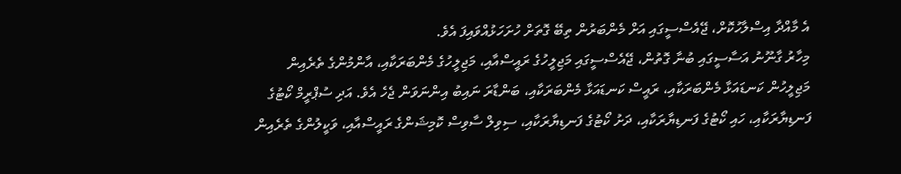އެ މާއްދާ އިސްލާހުކޮށް، ޖޭއެސްސީގައި އަށް މެންބަރުން ތިބޭ ގޮތަށް ހުށަހަޅުއްވައިފަ އެވެ.
މިހާރު ގާނޫނު އަސާސީގައި ބުނާ ގޮތުން، ޖޭއެސްސީގައި މަޖިލީހުގެ ރައީސްއާއި، މަޖިލީހުގެ މެންބަރަކާއި، އާންމުންގެ ތެރެއިން މަޖިލީހުން ކަނޑައަޅާ މެންބަރަކާއި، ރައީސް ކަނޑައަޅާ މެންބަރަކާއި، ބަންޑާރަ ނައިބު އިންނަވަން ޖެހެ އެވެ. އަދި ސުޕްރީމް ކޯޓުގެ ފަނޑިޔާރަކާއި، ހައި ކޯޓުގެ ފަނޑިޔާރަކާއި، ދަށު ކޯޓުގެ ފަނޑިޔާރަކާއި، ސިވިލް ސާވިސް ކޮމިޝަންގެ ރައީސްއާއި، ވަކީލުންގެ ތެރެއިން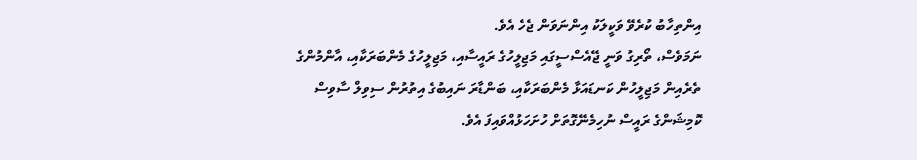އިންތިހާބު ކުރެވޭ ވަކީލަކު އިންނަވަން ޖެހެ އެވެ.
ނަމަވެސް، ތޯރިގު ވަނީ ޖޭއެސްސީގައި މަޖިލީހުގެ ރައީސާއި، މަޖިލީހުގެ މެންބަރަކާއި، އާންމުންގެ ތެރެއިން މަޖިލީހުން ކަނޑައަޅާ މެންބަރަކާއި، ބަންޑާރަ ނައިބުގެ އިތުރުން ސިވިލް ސާވިސް ކޮމިޝަންގެ ރައީސް ނުހިމެނޭގޮތަށް ހުށަހަޅުއްވައިފަ އެވެ.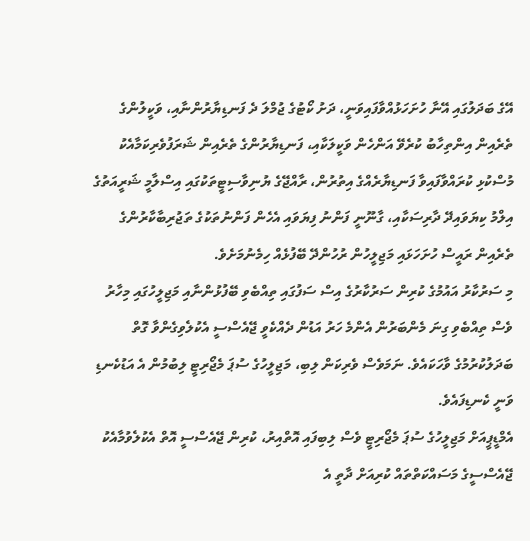އޭގެ ބަދަލުގައި އޭނާ ހުށަހަޅުއްވާފައިވަނީ، ދަށު ކޯޓުގެ ޖުމްލަ ދެ ފަނޑިޔާރުންނާއި، ވަކީލުންގެ ތެރެއިން އިންތިހާބު ކުރެވޭ އަންހެން ވަކީލަކާއި، ފަނޑިޔާރުންގެ ތެރެއިން ޝަރަފުވެރިކަމާއެކު މުސްކުޅި ކުރައްވާފައިވާ ފަނޑިޔާރެއްގެ އިތުރުން، ރާއްޖޭގެ ޔުނިވާސިޓީތަކުގައި އިސްލާމީ ޝަރީއަތުގެ އިލްމު ކިޔަވައިދޭ ދާރިސަކާއި، ގާނޫނީ ފަންނު ފިޔަވައި އެހެން ފަންނުތަކުގެ ތަޖުރިބާކާރުންގެ ތެރެއިން ރައީސް ހުށަހަޅައި މަޖިލީހުން ރުހުންދޭ ބޭފުޅެއް ހިމެނުމަށެވެ.
މި ސަރުކާރު އައުމުގެ ކުރިން ސަރުކާރުގެ އިސް ސަފުގައި ތިއްބެވި ބޭފުޅުންނާއި މަޖިލީހުގައި މިހާރު ވެސް ތިއްބެވި ގިނަ މެންބަރުން އެންމެ ހަރު އަޑުން ދެއްކެވީ ޖޭއެސްސީ އެކުލެވިގެންވާ ގޮތް ބަދަލުކުރުމުގެ ވާހަކައެވެ. ނަމަވެސް ވެރިކަން ލިބި، މަޖިލީހުގެ ސުޕަ މެޖޯރިޓީ ލިބުމުން އެ އަޑުކެނޑި ވަނީ ކެނޑިފައެވެ.
އެމްޑީޕީއަށް މަޖިލީހުގެ ސުޕަ މެޖޯރިޓީ ވެސް ލިބިފައި އޮތްއިރު، ކުރިން ޖޭއެސްސީ އޮތް އެކުލެވުމާއެކު ޖޭއެސްސީގެ މަސައްކަތްތައް ކުރިއަށް ދާތީ އެ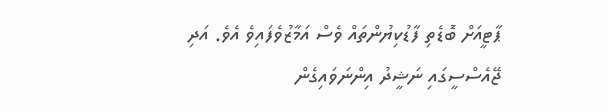ޕާޓީއަށް ބޮޑެތި ފާޑުކިޔުންތައް ވެސް އަމާޒުވެފައިވެ އެވެ. އަދި ޖޭއެސްސީގައި ނަޝީދު އިންނަވައިގެން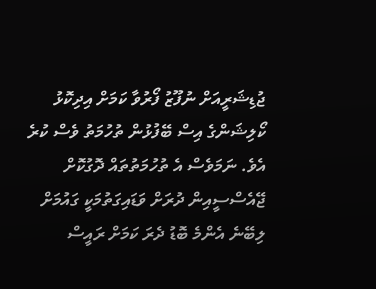ޖުޑިޝަރީއަށް ނުފޫޒު ފޯރުވާ ކަމަށް އިދިކޮޅު ކޯލިޝަންގެ އިސް ބޭފުޅުން ތުހުމަތު ވެސް ކުރެ އެވެ. ނަމަވެސް އެ ތުހުމަތުތައް ދޮގުކޮށް ޖޭއެސްސީއިން ދުރަށް ވަޑައިގަތުމަކީ ގައުމަށް ލިބޭނެ އެންމެ ބޮޑު ދެރަ ކަމަށް ރައީސް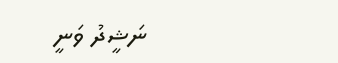ނަޝީދު ވަނީ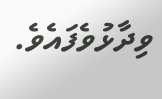ވިދާޅުވެފައެވެ.